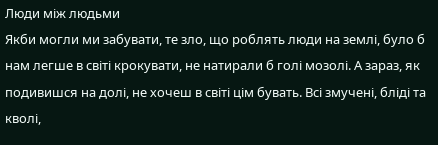Люди між людьми
Якби могли ми забувати, те зло, що роблять люди на землі, було б нам легше в світі крокувати, не натирали б голі мозолі. А зараз, як подивишся на долі, не хочеш в світі цім бувать. Всі змучені, бліді та кволі,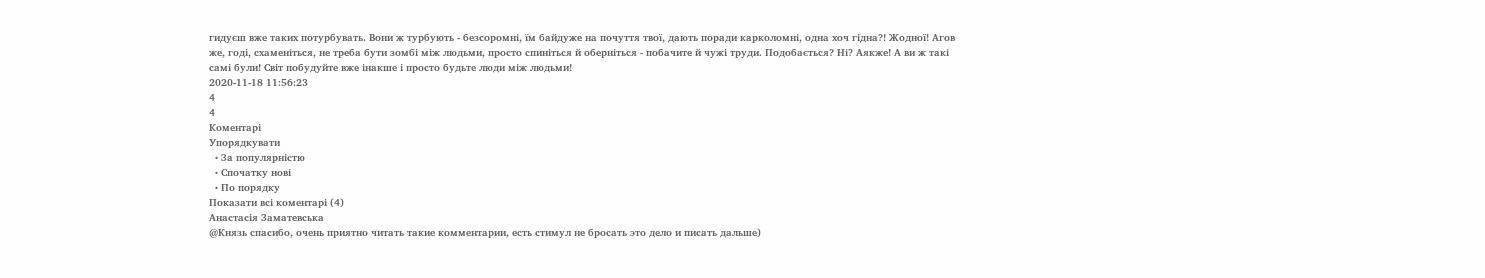гидуєш вже таких потурбувать. Вони ж турбують - безсоромні, їм байдуже на почуття твої, дають поради карколомні, одна хоч гідна?! Жодної! Агов же, годі, схаменіться, не треба бути зомбі між людьми, просто спиніться й оберніться - побачите й чужі труди. Подобається? Ні? Аякже! А ви ж такі самі були! Світ побудуйте вже інакше і просто будьте люди між людьми!
2020-11-18 11:56:23
4
4
Коментарі
Упорядкувати
  • За популярністю
  • Спочатку нові
  • По порядку
Показати всі коментарі (4)
Анастасія Заматевська
@Князь спасибо, очень приятно читать такие комментарии, есть стимул не бросать это дело и писать дальше)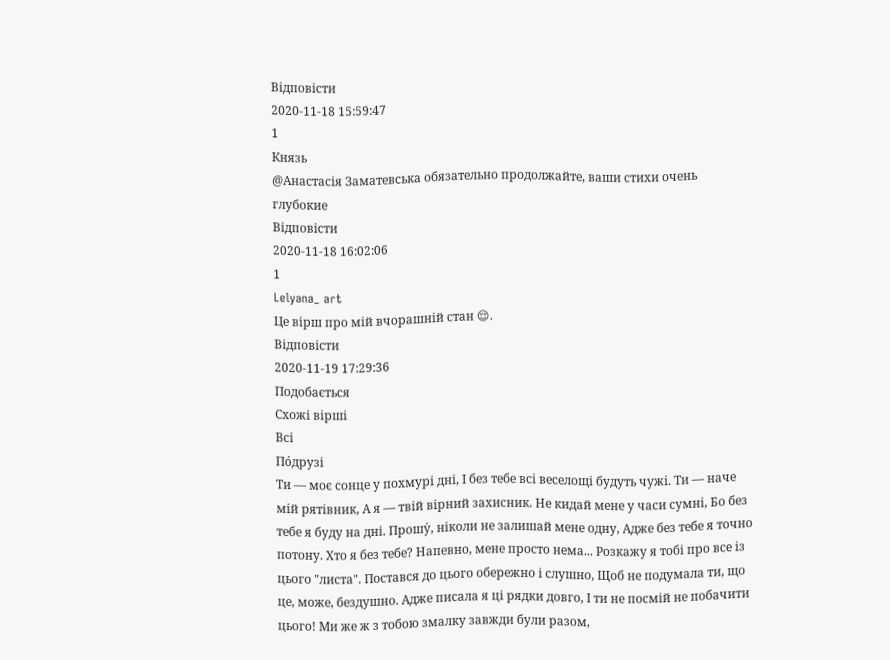Відповісти
2020-11-18 15:59:47
1
Князь
@Анастасія Заматевська обязательно продолжайте, ваши стихи очень глубокие
Відповісти
2020-11-18 16:02:06
1
Lelyana_ art
Це вірш про мій вчорашній стан 😌.
Відповісти
2020-11-19 17:29:36
Подобається
Схожі вірші
Всі
Пóдрузі
Ти — моє сонце у похмурі дні, І без тебе всі веселощі будуть чужі. Ти — наче мій рятівник, А я — твій вірний захисник. Не кидай мене у часи сумні, Бо без тебе я буду на дні. Прошу́, ніколи не залишай мене одну, Адже без тебе я точно потону. Хто я без тебе? Напевно, мене просто нема... Розкажу я тобі про все із цього "листа". Постався до цього обережно і слушно, Щоб не подумала ти, що це, може, бездушно. Адже писала я ці рядки довго, І ти не посмій не побачити цього! Ми же ж з тобою змалку завжди були разом,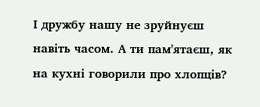І дружбу нашу не зруйнуєш навіть часом. А ти пам'ятаєш, як на кухні говорили про хлопців?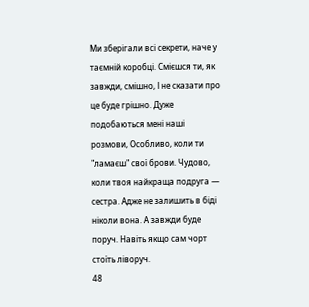Ми зберігали всі секрети, наче у таємній коробці. Смієшся ти, як завжди, смішно, І не сказати про це буде грішно. Дуже подобаються мені наші розмови, Особливо, коли ти "ламаєш" свої брови. Чудово, коли твоя найкраща подруга — сестра. Адже не залишить в біді ніколи вона. А завжди буде поруч. Навіть якщо сам чорт стоїть ліворуч.
48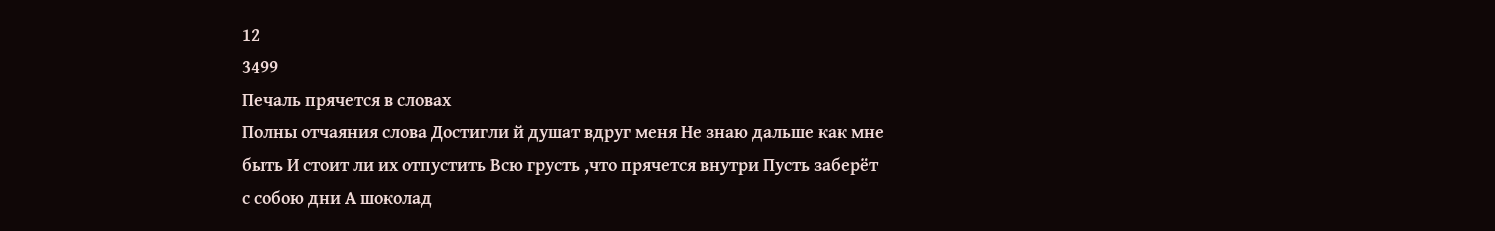12
3499
Печаль прячется в словах
Полны отчаяния слова Достигли й душат вдруг меня Не знаю дальше как мне быть И стоит ли их отпустить Всю грусть ,что прячется внутри Пусть заберёт с собою дни А шоколад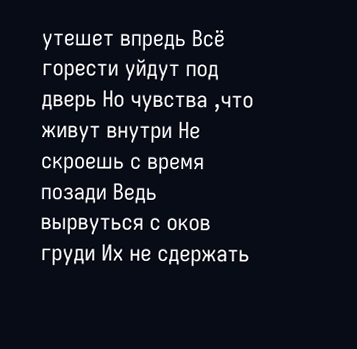утешет впредь Всё горести уйдут под дверь Но чувства ,что живут внутри Не скроешь с время позади Ведь вырвуться с оков груди Их не сдержать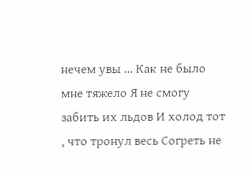нечем увы ... Как не было мне тяжело Я не смогу забить их льдов И холод тот , что тронул весь Согреть не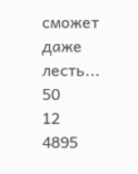сможет даже лесть...
50
12
4895